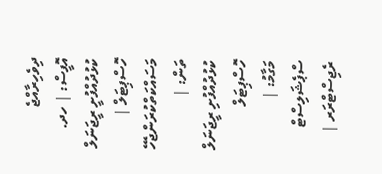ދިވެހިރާއްޖެ
އޮފީސް: | ހދ. ކުޅުދުއްފުށީ ރީޖަނަލް ހޮސްޕިޓަލް |
މަސައްކަތްކުރަންޖެހޭ ތަން: |
ކުޅުދުއްފުށި ރީޖަނަލް ހޮސްޕިޓަލް
މަގާމު: | ސްޕެޝަލިސްޓް ރެޖިސްޓްރަރ |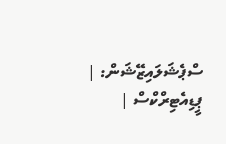ސްޕެޝަލައިޒޭޝަން: | ޕީޑިއެޓިރްކްސް |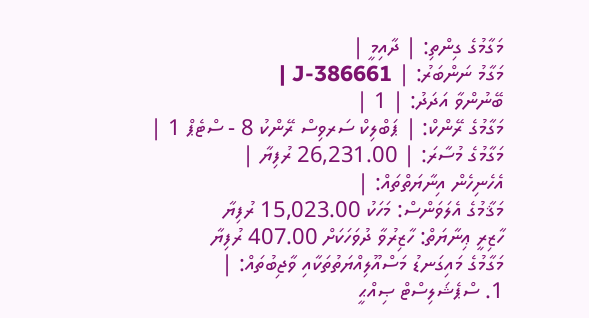މަގާމުގެ ގިންތި: | ދާއިމީ |
މަގާމު ނަންބަރު: | J-386661 |
ބޭނުންވާ އަދަދު: | 1 |
މަގާމުގެ ރޭންކް: | ޕަބްލިކް ސަރވިސް ރޭންކު 8 - ސްޓެޕް 1 |
މަގާމުގެ މުސާރަ: | 26,231.00 ރުފިޔާ |
އެހެނިހެން އިނާޔަތްތައް: |
މަޤާމުގެ އެލަވަންސް: މަހަކު 15,023.00 ރުފިޔާ
ހާޒިރީ ޢިނާޔަތް: ހާޒިރުވާ ދުވަހަކަށް 407.00 ރުފިޔާ
މަގާމުގެ މައިގަނޑު މަސްއޫލިއްޔަތުތަކާއި ވާޖިބުތައް: |
1. ސްޕެޝަލިސްޓް ޞިއްޙީ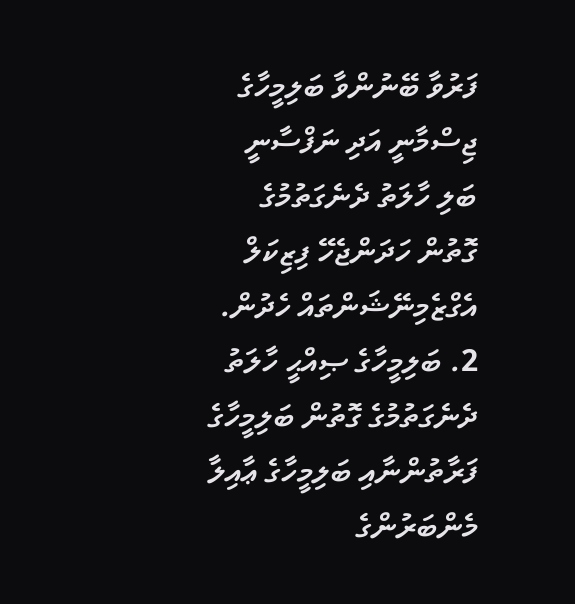ފަރުވާ ބޭނުންވާ ބަލިމީހާގެ ޖިސްމާނީ އަދި ނަފްސާނީ ބަލި ހާލަތު ދެނެގަތުމުގެ ގޮތުން ހަދަންޖެހޭ ފިޒިކަލް އެގްޒެމިނޭޝަންތައް ހެދުން. 2. ބަލިމީހާގެ ޞިއްޙީ ހާލަތު ދެނެގަތުމުގެ ގޮތުން ބަލިމީހާގެ ފަރާތުންނާއި ބަލިމީހާގެ ޢާއިލާ މެންބަރުންގެ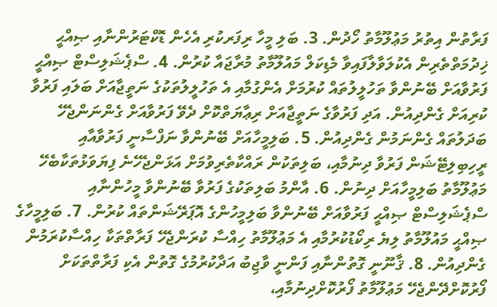ފަރާތުން އިތުރު މަޢުލޫމާތު ހޯދުން. 3. ބަލި މީހާ ރިފަރކުރި އެހެން ޑޮކްޓަރުންނާއި ޞިއްޙީ ޚިދުމަތްތެރިން އެކުލަވާލާފައިވާ މެޑިކަލް މައުލޫމާތު މުރާޖައާ ކުރުން. 4. ސްޕެޝަލިސްޓް ޞިއްޙީ ފަރުވާއަށް ބޭނުންވާ ތަހުލީލުތައް ކުރުމަށް އެންގުމާއި އެ ތަހުލީލުތަކުގެ ނަތީޖާއަށް ބަލައި ފަރުވާ ކުރިއަށް ގެންދިއުން. އަދި ފަރުވާގެ ނަތީޖާއަށް ރިޢާޔަތްކޮށް ދެވޭ ފަރުވާއަށް ގެންނަންޖެހޭ ބަދަލުތައް ގެންނަމުން ގެންދިއުން. 5. ބަލިމީހާއަށް ބޭނުންވާ ނަފްސާނީ ފަރުވާއާއި ރީހިބިލިޓޭޝަން ފަރުވާ ދިނުމާއި، ބަލިތަކުން ރައްކާތެރިވުމަށް އަޅަންޖެހޭނެ ފިޔަވަޅުތަކާބެހޭ މަޢުލޫމާތު ބަލިމީހާއަށް ދިނުން. 6. އާންމު ބަލިތަކުގެ ފަރުވާ ބޭނުންވާ މީހުންނާއި ސްޕެޝަލިސްޓް ޞިއްޙީ ފަރުވާއަށް ބޭނުންވާ ބަލިމީހުންގެ އޮޕަރޭޝަންތައް ކުރުން. 7. ބަލިމީހާގެ ޞިއްޙީ މައުލޫމާތު ލިޔެ ރިކޯޑުކުރުމާއި އެ މަޢުލޫމާތު ހިއްސާ ކުރަންޖެހޭ ފަރާތްތަކާ ހިއްސާކުރަމުން ގެންދިއުން. 8. ޤާނޫނީ ގޮތުންނާއި ފަންނީ ވާޖިބު އަދާކުރުމުގެ ގޮތުން އެކި ފަރާތްތަކަށް ފޯރުކޮށްދޭންޖެހޭ މަޢުލޫމާތު ފޯރުކޮށްދިނުމާއި،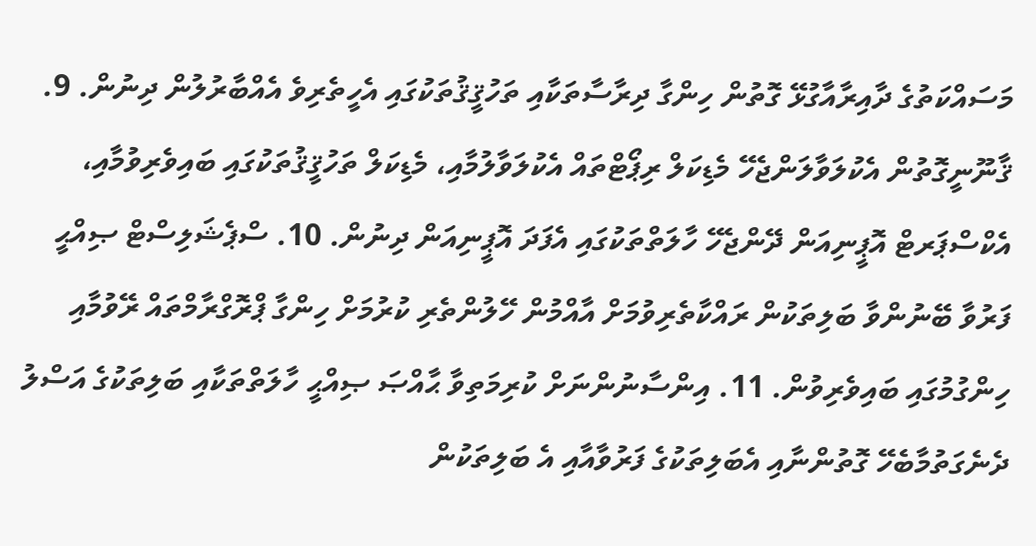މަސައްކަތުގެ ދާއިރާއާގުޅޭ ގޮތުން ހިންގާ ދިރާސާތަކާއި ތަހުޤީޤުތަކުގައި އެހީތެރިވެ އެއްބާރުލުން ދިނުން. 9. ޤާނޫނީގޮތުން އެކުލަވާލަންޖެހޭ މެޑިކަލް ރިޕޯޓްތައް އެކުލަވާލުމާއި، މެޑިކަލް ތަހުޤީޤުތަކުގައި ބައިވެރިވުމާއި، އެކްސްޕަރޓް އޮޕީނިއަން ދޭންޖެހޭ ހާލަތްތަކުގައި އެފަދަ އޮޕީނިއަން ދިނުން. 10. ސްޕެޝަލިސްޓް ޞިއްޙީ ފަރުވާ ބޭނުންވާ ބަލިތަކުން ރައްކާތެރިވުމަށް އާއްމުން ހޭލުންތެރި ކުރުމަށް ހިންގާ ޕްރޮގްރާމްތައް ރޭވުމާއި ހިންގުމުގައި ބައިވެރިވުން. 11. އިންސާނުންނަށް ކުރިމަތިވާ ޙާއްޞަ ޞިއްޙީ ހާލަތްތަކާއި ބަލިތަކުގެ އަސްލު ދެނެގަތުމާބެހޭ ގޮތުންނާއި އެބަލިތަކުގެ ފަރުވާއާއި އެ ބަލިތަކުން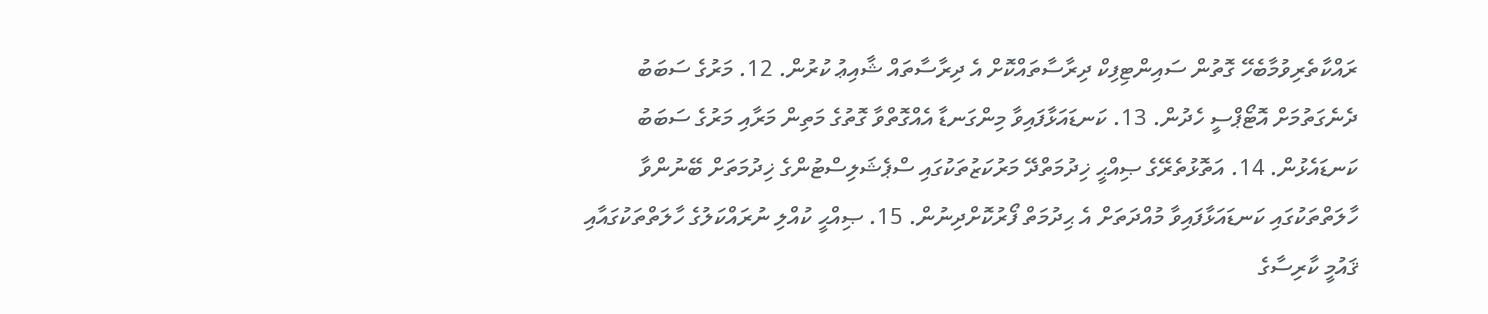ރައްކާތެރިވުމާބެހޭ ގޮތުން ސައިންޓިފިކް ދިރާސާތައްކޮށް އެ ދިރާސާތައް ޝާއިޢު ކުރުން. 12. މަރުގެ ސަބަބު ދެނެގަތުމަށް އޮޓޯޕްސީ ހެދުން. 13. ކަނޑައަޅާފައިވާ މިންގަނޑާ އެއްގޮތްވާ ގޮތުގެ މަތިން މަރާއި މަރުގެ ސަބަބު ކަނޑައެޅުން. 14. އަތޮޅުތެރޭގެ ޞިއްޙީ ޚިދުމަތްދޭ މަރުކަޒުތަކުގައި ސްޕެޝަލިސްޓުންގެ ޚިދުމަތަށް ބޭނުންވާ ހާލަތްތަކުގައި ކަނޑައަޅާފައިވާ މުއްދަތަށް އެ ޙިދުމަތް ފޯރުކޮށްދިނުން. 15. ޞިއްޙީ ކުއްލި ނުރައްކަލުގެ ހާލަތްތަކުގައާއި ޤައުމީ ކާރިސާގެ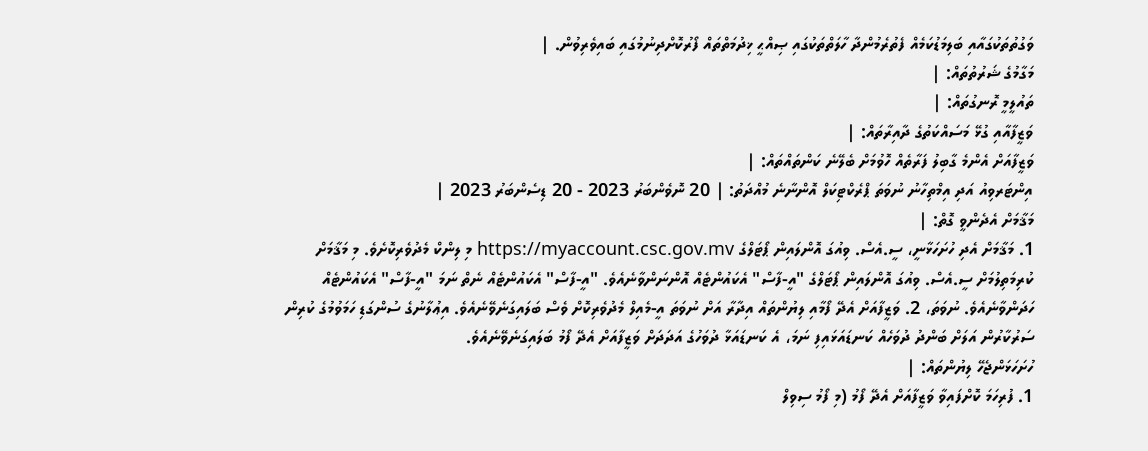ވަގުތުތަކުގައާއި ބަލިމަޑުކަމެއް ފެތުރެމުންދާ ހާލަތްތަކުގައި ޞިއްޙީ ޚިދުމަތްތައް ފޯރުކޮށްދިނުމުގައި ބައިވެރިވުން. |
މަގާމުގެ ޝަރުތުތައް: |
ތައުލީމީ ރޮނގުތައް: |
ވަޒީފާއާއި ގުޅޭ މަސައްކަތުގެ ދާއިރާތައް: |
ވަޒީފާއަށް އެންމެ ގާބިލު ފަރާތެއް ހޮވުމަށް ބެލޭނެ ކަންތައްތައް: |
އިންޓަރވިއު އަދި އިމްތިހާނު ނުވަތަ ޕްރެކްޓިކަލް އޮންނާނެ މުއްދަތު: | 20 ނޮވެންބަރު 2023 - 20 ޑިސެންބަރު 2023 |
މަޤާމަށް އެދެންވީ ގޮތް: |
1. މަޤާމަށް އެދި ހުށަހަޅާނީ، ސީ.އެސް. ވިއުގަ އޮންލައިން ޕޯޓަލްގެ https://myaccount.csc.gov.mv މި ލިންކް މެދުވެރިކޮށެވެ. މި މަޤާމަށް ކުރިމަތިލުމަށް ސީ.އެސް. ވިއުގަ އޮންލައިން ޕޯޓަލްގެ "އީ-ފާސް" އެކައުންޓެއް އޮންނަންވާނެއެވެ. "އީ-ފާސް" އެކައުންޓެއް ނެތް ނަމަ "އީ-ފާސް" އެކައުންޓެއް ހަދަންވާނެއެވެ. ނުވަތަ، 2. ވަޒީފާއަށް އެދޭ ފޯމާއި ލިޔުންތައް އިދާރާ އަށް ނުވަތަ އީ-މެއިލް މެދުވެރިކޮށް ވެސް ބަލައިގަނެވޭނެއެވެ. އިޢުލާނުގެ ސުންގަޑި ހަމަވުމުގެ ކުރިން ސަރުކާރުން އަލަށް ބަންދު ދުވަހެއް ކަނޑައަޅައިފި ނަމަ، އެ ކަނޑައަޅާ ދުވަހުގެ އަދަދަށް ވަޒީފާއަށް އެދޭ ފޯމު ބަލައިގަނެވޭނެއެވެ.
ހުށަހަޅަންޖެހޭ ލިޔުންތައް: |
1. ފުރިހަމަ ކޮށްފައިވާ ވަޒީފާއަށް އެދޭ ފޯމު (މި ފޯމު ސިވިލް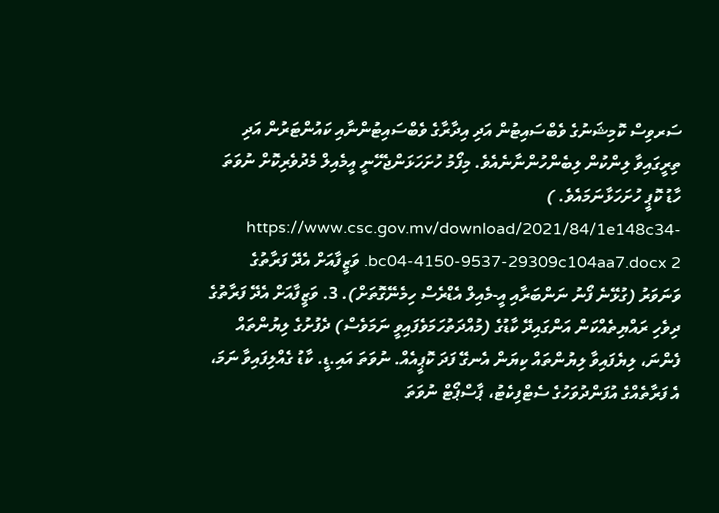ސަރވިސް ކޮމިޝަނުގެ ވެބްސައިޓުން އަދި އިދާރާގެ ވެބްސައިޓުންނާއި ކައުންޓަރުން އަދި ތިރީގައިވާ ލިންކުން ލިބެންހުންނާނެއެވެ. މިފޯމު ހުށަހަޅަންޖެހޭނީ އީމެއިލް މެދުވެރިކޮށް ނުވަތަ ހާޑު ކޮޕީ ހުށަހަޅާނަމައެވެ. ) https://www.csc.gov.mv/download/2021/84/1e148c34-bc04-4150-9537-29309c104aa7.docx 2. ވަޒީފާއަށް އެދޭ ފަރާތުގެ ވަނަވަރު (ގުޅޭނެ ފޯނު ނަންބަރާއި އީ-މެއިލް އެޑްރެސް ހިމެނޭގޮތަށް). 3. ވަޒީފާއަށް އެދޭ ފަރާތުގެ ދިވެހި ރައްޔިތެއްކަން އަންގައިދޭ ކާޑުގެ (މުއްދަތުހަމަވެފައިވީ ނަމަވެސް) ދެފުށުގެ ލިޔުންތައް ފެންނަ، ލިޔެފައިވާ ލިޔުންތައް ކިޔަން އެނގޭ ފަދަ ކޮޕީއެއް. ނުވަތަ އައި.ޑީ. ކާޑު ގެއްލިފައިވާ ނަމަ، އެ ފަރާތެއްގެ އުފަންދުވަހުގެ ސެޓްފިކެޓު، ޕާސްޕޯޓް ނުވަތަ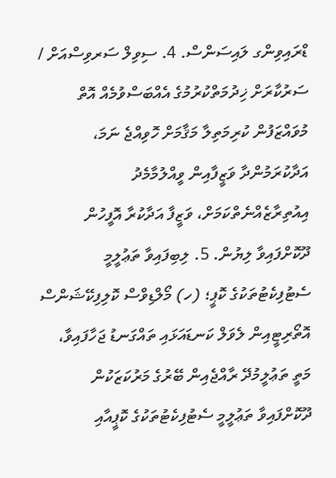ޑްރައިވިންގ ލައިސަންސް. 4. ސިވިލް ސަރވިސްއަށް / ސަރުކާރަށް ޚިދުމަތްކުރުމުގެ އެއްބަސްވުމެއް އޮތް މުވައްޒަފުން ކުރިމަތިލާ މަޤާމަށް ހޮވިއްޖެ ނަމަ، އަދާކުރަމުންދާ ވަޒީފާއިން ވީއްލުމާމެދު އިއުތިރާޒެއްނެތްކަމަށް، ވަޒީފާ އަދާކުރާ އޮފީހުން ދޫކޮށްފައިވާ ލިޔުން. 5. ލިބިފައިވާ ތަޢުލީމީ ސެޓުފިކެޓުތަކުގެ ކޮޕީ؛ (ހ) މޯލްޑިވްސް ކޮލިފިކޭޝަންސް އޮތޯރިޓީއިން ލެވަލް ކަނޑައަޅައި ތައްގަނޑު ޖަހާފައިވާ، މަތީ ތަޢުލީމުދޭ ރާއްޖެއިން ބޭރުގެ މަރުކަޒަކުން ދޫކޮށްފައިވާ ތަޢުލީމީ ސެޓުފިކެޓުތަކުގެ ކޮޕީއާއި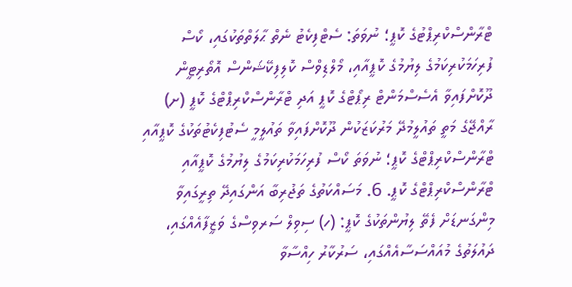ޓްރާންސްކްރިޕްޓުގެ ކޮޕީ؛ ނުވަތަ: ސެޓްފިކެޓު ނެތް ޙާލަތްތަކުގައި، ކޯސް ފުރިހަމަކުރިކަމުގެ ލިޔުމުގެ ކޮޕީއާއި، މޯލްޑިވްސް ކޮލިފިކޭޝަންސް އޮތޯރިޓީން ދޫކޮށްފައިވާ އެސެސްމަންޓް ރިޕޯޓްގެ ކޮޕީ އަދި ޓްރާންސްކްރިޕްޓްގެ ކޮޕީ (ށ) ރާއްޖޭގެ މަތީ ތައުލީމުދޭ މަރުކަޒަކުން ދޫކޮށްފައިވާ ތައުލީމީ ސެޓުފިކެޓުތަކުގެ ކޮޕީއާއި ޓްރާންސްކްރިޕްޓްގެ ކޮޕީ؛ ނުވަތަ ކޯސް ފުރިހަމަކުރިކަމުގެ ލިޔުމުގެ ކޮޕީއާއި ޓްރާންސްކްރިޕްޓްގެ ކޮޕީ. 6. މަސައްކަތުގެ ތަޖުރިބާ އަންގައިދޭ ތިރީގައިވާ މިންގަނޑަށް ފެތޭ ލިޔުންތަކުގެ ކޮޕީ: (ހ) ސިވިލް ސަރވިސްގެ ވަޒީފާއެއްގައި، ދައުލަތުގެ މުއައްސަސާއެއްގައި، ސަރުކާރު ހިއްސާވާ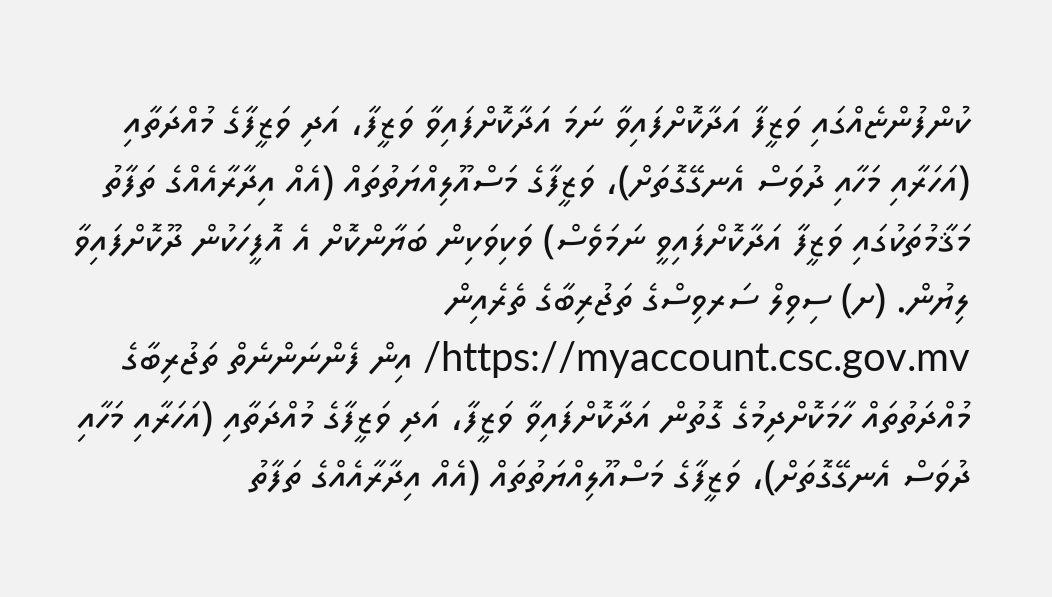ކުންފުންޏެއްގައި ވަޒީފާ އަދާކޮށްފައިވާ ނަމަ އަދާކޮށްފައިވާ ވަޒީފާ، އަދި ވަޒީފާގެ މުއްދަތާއި (އަހަރާއި މަހާއި ދުވަސް އެނގޭގޮތަށް)، ވަޒީފާގެ މަސްއޫލިއްޔަތުތައް (އެއް އިދާރާއެއްގެ ތަފާތު މަޤާމުތަކުގައި ވަޒީފާ އަދާކޮށްފައިވީ ނަމަވެސް) ވަކިވަކިން ބަޔާންކޮށް އެ އޮފީހަކުން ދޫކޮށްފައިވާ ލިޔުން. (ށ) ސިވިލް ސަރވިސްގެ ތަޖުރިބާގެ ތެރެއިން https://myaccount.csc.gov.mv/ އިން ފެންނަންނެތް ތަޖުރިބާގެ މުއްދަތުތައް ހާމަކޮށްދިމުގެ ގޮތުން އަދާކޮށްފައިވާ ވަޒީފާ، އަދި ވަޒީފާގެ މުއްދަތާއި (އަހަރާއި މަހާއި ދުވަސް އެނގޭގޮތަށް)، ވަޒީފާގެ މަސްއޫލިއްޔަތުތައް (އެއް އިދާރާއެއްގެ ތަފާތު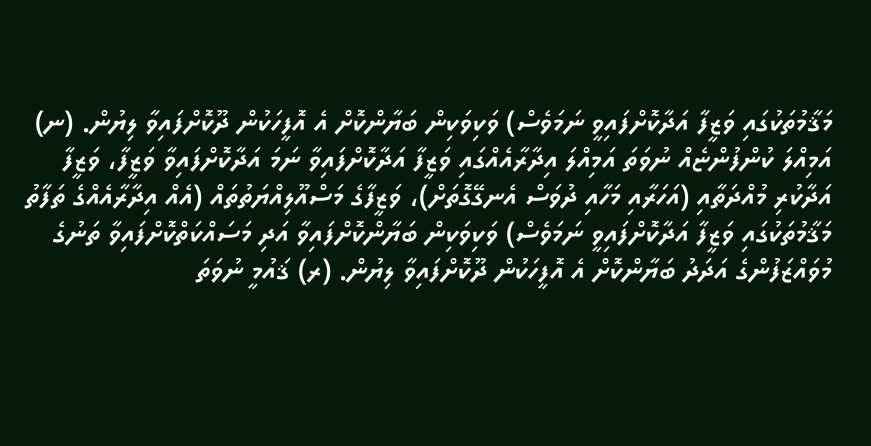މަޤާމުތަކުގައި ވަޒީފާ އަދާކޮށްފައިވީ ނަމަވެސް) ވަކިވަކިން ބަޔާންކޮށް އެ އޮފީހަކުން ދޫކޮށްފައިވާ ލިޔުން. (ނ) އަމިއްލަ ކުންފުންޏެއް ނުވަތަ އަމިއްލަ އިދާރާއެއްގައި ވަޒީފާ އަދާކޮށްފައިވާ ނަމަ އަދާކޮށްފައިވާ ވަޒީފާ، ވަޒީފާ އަދާކުރި މުއްދަތާއި (އަހަރާއި މަހާއި ދުވަސް އެނގޭގޮތަށް)، ވަޒީފާގެ މަސްއޫލިއްޔަތުތައް (އެއް އިދާރާއެއްގެ ތަފާތު މަޤާމުތަކުގައި ވަޒީފާ އަދާކޮށްފައިވީ ނަމަވެސް) ވަކިވަކިން ބަޔާންކޮށްފައިވާ އަދި މަސައްކަތްކޮށްފައިވާ ތަނުގެ މުވައްޒަފުންގެ އަދަދު ބަޔާންކޮށް އެ އޮފީހަކުން ދޫކޮށްފައިވާ ލިޔުން. (ރ) ޤައުމީ ނުވަތަ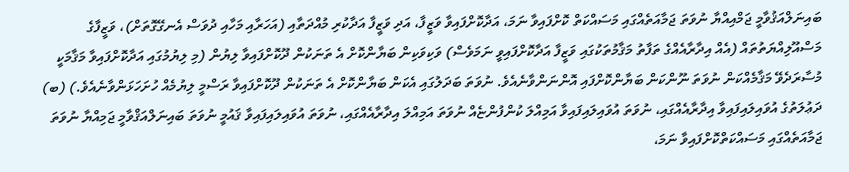ބައިނަލްއަޤުވާމީ ޖަމްއިއްޔާ ނުވަތަ ޖަމާއަތެއްގައި މަސައްކަތް ކޮށްފައިވާ ނަމަ، އަދާކޮށްފައިވާ ވަޒީފާ، އަދި ވަޒީފާ އަދާކުރި މުއްދަތާއި (އަހަރާއި މަހާއި ދުވަސް އެނގޭގޮތަށް)، ވަޒީފާގެ މަސްއޫލިއްޔަތުތައް (އެއް އިދާރާއެއްގެ ތަފާތު މަޤާމުތަކުގައި ވަޒީފާ އަދާކޮށްފައިވީ ނަމަވެސް) ވަކިވަކިން ބަޔާންކޮށް އެ ތަނަކުން ދޫކޮށްފައިވާ ލިޔުން (މި ލިޔުމުގައި އަދާކޮށްފައިވާ މަޤާމަކީ މުސާރަދެވޭ މަޤާމެއްކަން ނުވަތަ ނޫންކަން ބަޔާންކޮށްފައި އޮންނަންވާނެއެވެ. ނުވަތަ ބަދަލުގައި އެކަން ބަޔާންކޮށް އެ ތަނަކުން ދޫކޮށްފައިވާ ރަސްމީ ލިޔުމެއް ހުށަހަޅަންވާނެއެވެ.) (ބ) ދަޢުލަތުގެ އުވައިލައިފައިވާ އިދާރާއެއްގައި، ނުވަތަ އުވައިލައިފައިވާ އަމިއްލަ ކުންފުންޏެއް ނުވަތަ އަމިއްލަ އިދާރާއެއްގައި، ނުވަތަ އުވައިލައިފައިވާ ޤައުމީ ނުވަތަ ބައިނަލްއަޤްވާމީ ޖަމިއްޔާ ނުވަތަ ޖަމާއަތެއްގައި މަސައްކަތްކޮށްފައިވާ ނަމަ،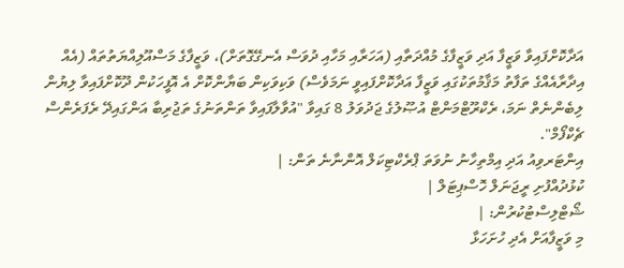އަދާކޮށްފައިވާ ވަޒީފާ އަދި ވަޒީފާގެ މުއްދަތާއި (އަހަރާއި މަހާއި ދުވަސް އެނގޭގޮތަށް)، ވަޒީފާގެ މަސްއޫލިއްޔަތުތައް (އެއް އިދާރާއެއްގެ ތަފާތު މަޤާމުތަކުގައި ވަޒީފާ އަދާކޮށްފައިވީ ނަމަވެސް) ވަކިވަކިން ބަޔާންކޮށް އެ އޮފީހަކުން ދޫކޮށްފައިވާ ލިޔުން ލިބެންނެތް ނަމަ، ރެކްރޫޓްމަންޓް އުޞޫލުގެ ޖަދުވަލު 8 ގައިވާ "އުވާލާފައިވާ ތަންތަނުގެ ތަޖުރިބާ އަންގައިދޭ ރެފަރެންސް ޗެކްފޯމް".
އިންޓަރވިއު އަދި އިމްތިހާނު ނުވަތަ ޕްރެކްޓިކަލް އޮންނާނެ ތަން: |
ކުޅުދުއްފުށި ރީޖަނަލް ހޮސްޕިޓަލް |
ޝޯޓްލިސްޓުކުރުން: |
މި ވަޒީފާއަށް އެދި ހުށަހަޅާ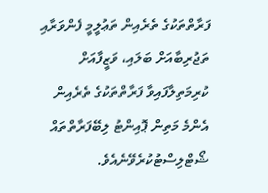ފަރާތްތަކުގެ ތެރެއިން ތަޢުލީމީ ފެންވަރާއި ތަޖުރިބާއަށް ބަލައި، ވަޒީފާއަށް ކުރިމަތިލާފައިވާ ފަރާތްތަކުގެ ތެރެއިން އެންމެ މަތިން ޕޮއިންޓު ލިބޭފަރާތްތައް ޝޯޓްލިސްޓުކުރެވޭނެއެވެ.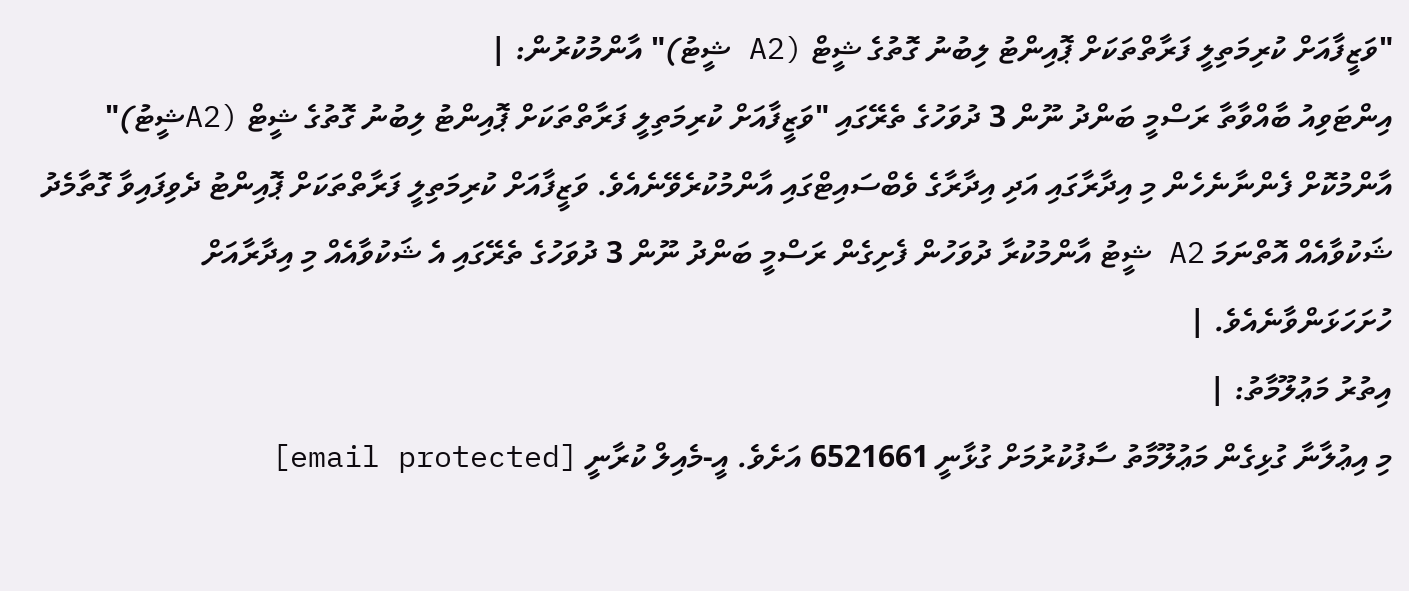"ވަޒީފާއަށް ކުރިމަތިލީ ފަރާތްތަކަށް ޕޮއިންޓު ލިބުނު ގޮތުގެ ޝީޓް (A2 ޝީޓު)" އާންމުކުރުން: |
އިންޓަވިއު ބާއްވާތާ ރަސްމީ ބަންދު ނޫން 3 ދުވަހުގެ ތެރޭގައި "ވަޒީފާއަށް ކުރިމަތިލީ ފަރާތްތަކަށް ޕޮއިންޓު ލިބުނު ގޮތުގެ ޝީޓް (A2ޝީޓު)" އާންމުކޮށް ފެންނާނެހެން މި އިދާރާގައި އަދި އިދާރާގެ ވެބްސައިޓްގައި އާންމުކުރެވޭނެއެވެ. ވަޒީފާއަށް ކުރިމަތިލީ ފަރާތްތަކަށް ޕޮއިންޓު ދެވިފައިވާ ގޮތާމެދު ޝަކުވާއެއް އޮތްނަމަ A2 ޝީޓު އާންމުކުރާ ދުވަހުން ފެށިގެން ރަސްމީ ބަންދު ނޫން 3 ދުވަހުގެ ތެރޭގައި އެ ޝަކުވާއެއް މި އިދާރާއަށް ހުށަހަޅަންވާނެއެވެ. |
އިތުރު މަޢުލޫމާތު: |
މި އިޢުލާނާ ގުޅިގެން މަޢުލޫމާތު ސާފުކުރުމަށް ގުޅާނީ 6521661 އަށެވެ. އީ-މެއިލް ކުރާނީ [email protected]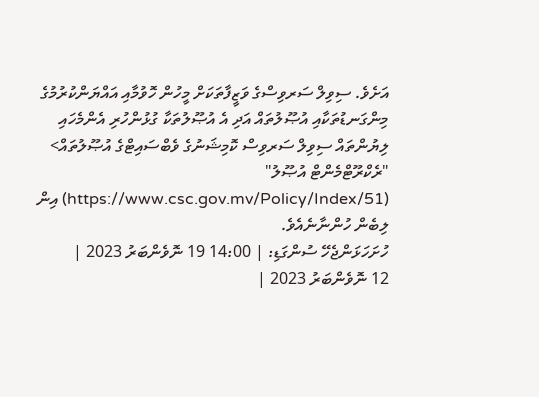އަށެވެ. ސިވިލް ސަރވިސްގެ ވަޒީފާތަކަށް މީހުން ހޮވުމާއި އައްޔަންކުރުމުގެ މިންގަނޑުތަކާއި އުޞޫލުތައް އަދި އެ އުޞޫލުތަކާ ގުޅުންހުރި އެންމެހައި ލިޔުންތައް ސިވިލް ސަރވިސް ކޮމިޝަނުގެ ވެބްސައިޓްގެ އުޞޫލުތައް> "ރެކްރޫޓްމެންޓް އުޞޫލު" (https://www.csc.gov.mv/Policy/Index/51) އިން ލިބެން ހުންނާނެއެވެ.
ހުށަހަޅަންޖެހޭ ސުންގަޑި: | 14:00 19 ނޮވެންބަރު 2023 |
12 ނޮވެންބަރު 2023 |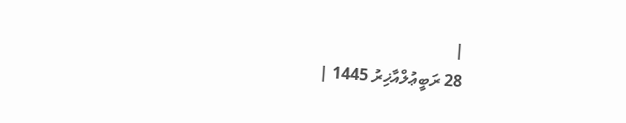|
28 ރަބީޢުލްއާޚިރު 1445 |